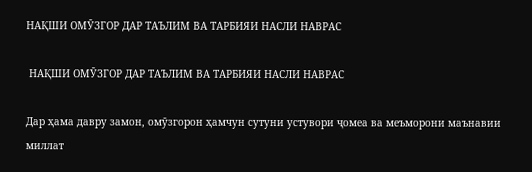НАҚШИ ОМӮЗГОР ДАР ТАЪЛИМ ВА ТАРБИЯИ НАСЛИ НАВРАС

 НАҚШИ ОМӮЗГОР ДАР ТАЪЛИМ ВА ТАРБИЯИ НАСЛИ НАВРАС

Дар ҳама давру замон, омӯзгорон ҳамчун сутуни устувори ҷомеа ва меъморони маънавии миллат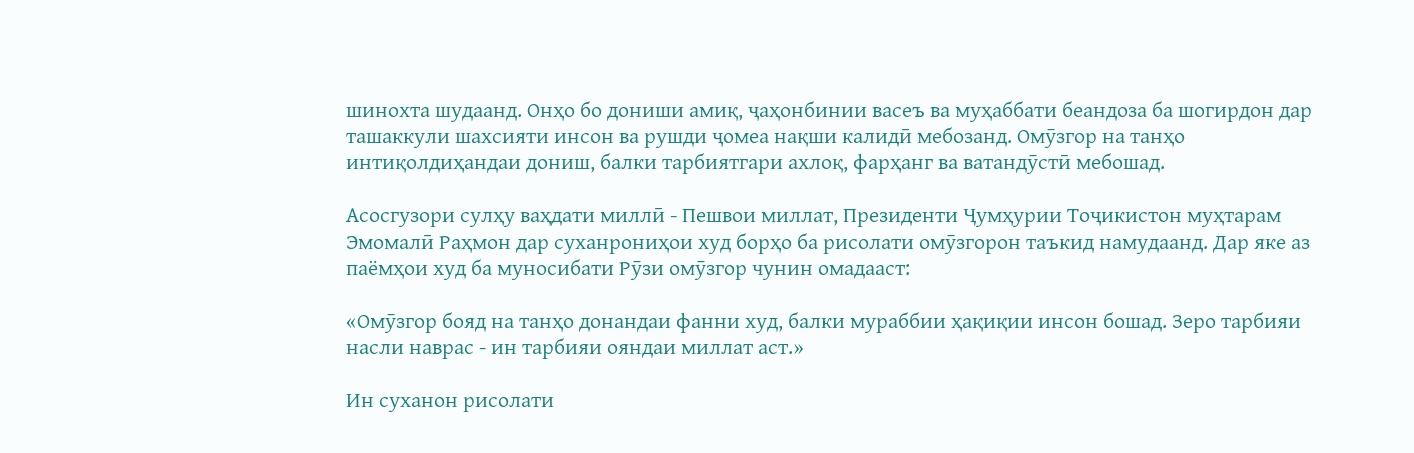шинохта шудаанд. Онҳо бо дониши амиқ, ҷаҳонбинии васеъ ва муҳаббати беандоза ба шогирдон дар ташаккули шахсияти инсон ва рушди ҷомеа нақши калидӣ мебозанд. Омӯзгор на танҳо интиқолдиҳандаи дониш, балки тарбиятгари ахлоқ, фарҳанг ва ватандӯстӣ мебошад.

Асосгузори сулҳу ваҳдати миллӣ - Пешвои миллат, Президенти Ҷумҳурии Тоҷикистон муҳтарам Эмомалӣ Раҳмон дар суханрониҳои худ борҳо ба рисолати омӯзгорон таъкид намудаанд. Дар яке аз паёмҳои худ ба муносибати Рӯзи омӯзгор чунин омадааст:

«Омӯзгор бояд на танҳо донандаи фанни худ, балки мураббии ҳақиқии инсон бошад. Зеро тарбияи насли наврас - ин тарбияи ояндаи миллат аст.»

Ин суханон рисолати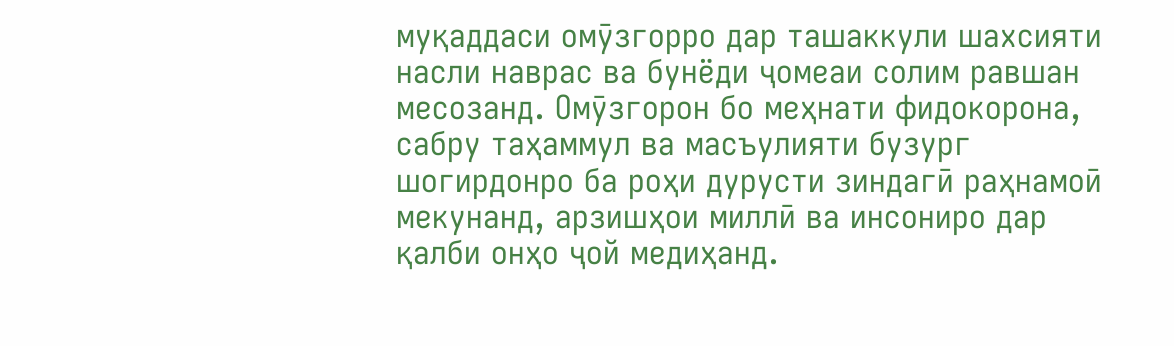муқаддаси омӯзгорро дар ташаккули шахсияти насли наврас ва бунёди ҷомеаи солим равшан месозанд. Омӯзгорон бо меҳнати фидокорона, сабру таҳаммул ва масъулияти бузург шогирдонро ба роҳи дурусти зиндагӣ раҳнамоӣ мекунанд, арзишҳои миллӣ ва инсониро дар қалби онҳо ҷой медиҳанд.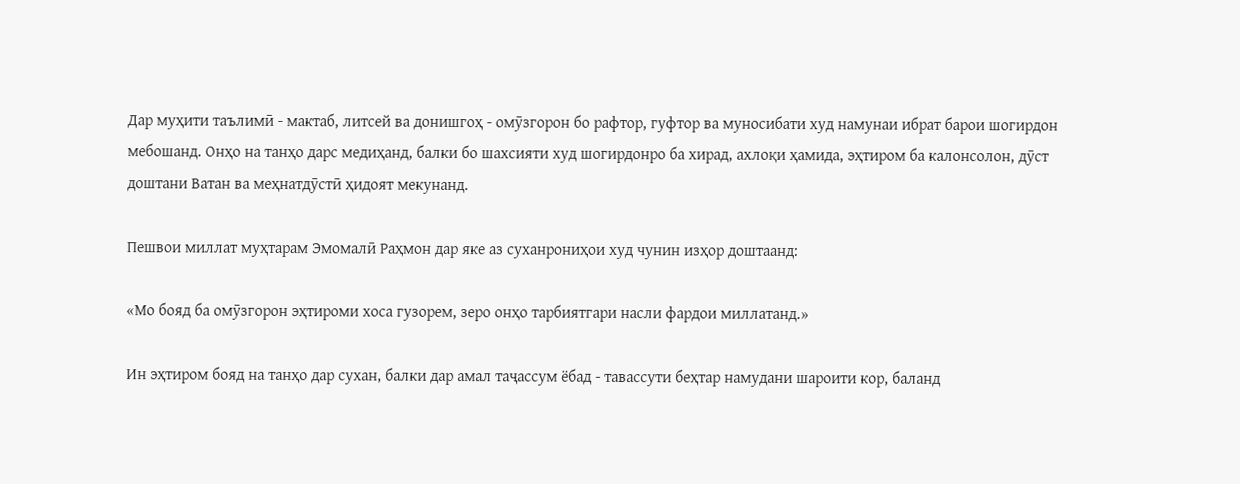Дар муҳити таълимӣ - мактаб, литсей ва донишгоҳ - омӯзгорон бо рафтор, гуфтор ва муносибати худ намунаи ибрат барои шогирдон мебошанд. Онҳо на танҳо дарс медиҳанд, балки бо шахсияти худ шогирдонро ба хирад, ахлоқи ҳамида, эҳтиром ба калонсолон, дӯст доштани Ватан ва меҳнатдӯстӣ ҳидоят мекунанд.

Пешвои миллат муҳтарам Эмомалӣ Раҳмон дар яке аз суханрониҳои худ чунин изҳор доштаанд:

«Мо бояд ба омӯзгорон эҳтироми хоса гузорем, зеро онҳо тарбиятгари насли фардои миллатанд.»

Ин эҳтиром бояд на танҳо дар сухан, балки дар амал таҷассум ёбад - тавассути беҳтар намудани шароити кор, баланд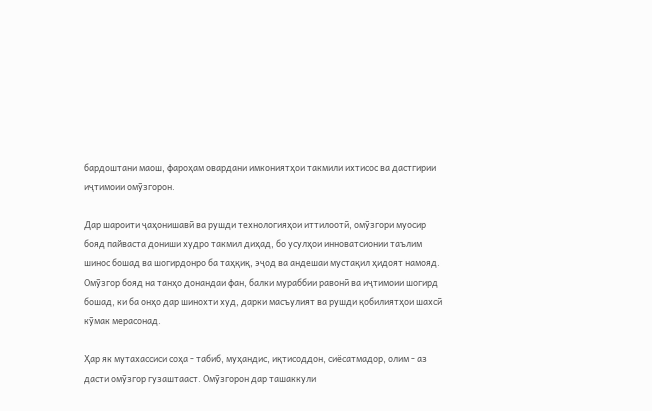бардоштани маош, фароҳам овардани имкониятҳои такмили ихтисос ва дастгирии иҷтимоии омӯзгорон.

Дар шароити ҷаҳонишавӣ ва рушди технологияҳои иттилоотӣ, омӯзгори муосир бояд пайваста дониши худро такмил диҳад, бо усулҳои инноватсионии таълим шинос бошад ва шогирдонро ба таҳқиқ, эҷод ва андешаи мустақил ҳидоят намояд. Омӯзгор бояд на танҳо донандаи фан, балки мураббии равонӣ ва иҷтимоии шогирд бошад, ки ба онҳо дар шинохти худ, дарки масъулият ва рушди қобилиятҳои шахсӣ кӯмак мерасонад.

Ҳар як мутахассиси соҳа - табиб, муҳандис, иқтисоддон, сиёсатмадор, олим - аз дасти омӯзгор гузаштааст. Омӯзгорон дар ташаккули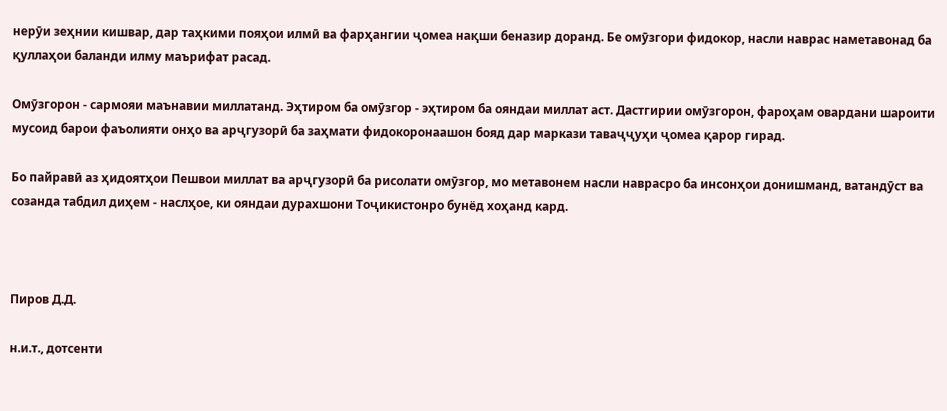нерӯи зеҳнии кишвар, дар таҳкими пояҳои илмӣ ва фарҳангии ҷомеа нақши беназир доранд. Бе омӯзгори фидокор, насли наврас наметавонад ба қуллаҳои баланди илму маърифат расад.

Омӯзгорон - сармояи маънавии миллатанд. Эҳтиром ба омӯзгор - эҳтиром ба ояндаи миллат аст. Дастгирии омӯзгорон, фароҳам овардани шароити мусоид барои фаъолияти онҳо ва арҷгузорӣ ба заҳмати фидокоронаашон бояд дар маркази таваҷҷуҳи ҷомеа қарор гирад.

Бо пайравӣ аз ҳидоятҳои Пешвои миллат ва арҷгузорӣ ба рисолати омӯзгор, мо метавонем насли наврасро ба инсонҳои донишманд, ватандӯст ва созанда табдил диҳем - наслҳое, ки ояндаи дурахшони Тоҷикистонро бунёд хоҳанд кард.



Пиров Д.Д.

н.и.т., дотсенти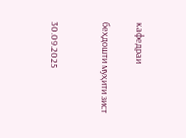кафедраи

беҳдошти муҳити зист


30.09.2025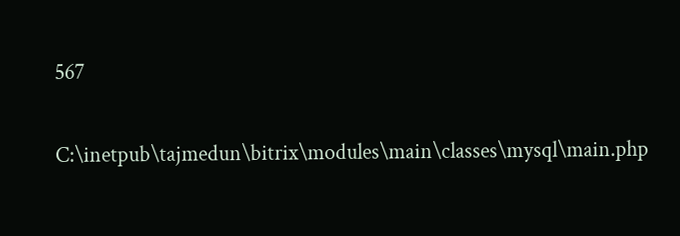567

C:\inetpub\tajmedun\bitrix\modules\main\classes\mysql\main.php